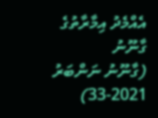އެއްމެދު އިމާރާތުގެ ގާނޫނު
(ގާނޫނު ނަންބަރު 2021-33)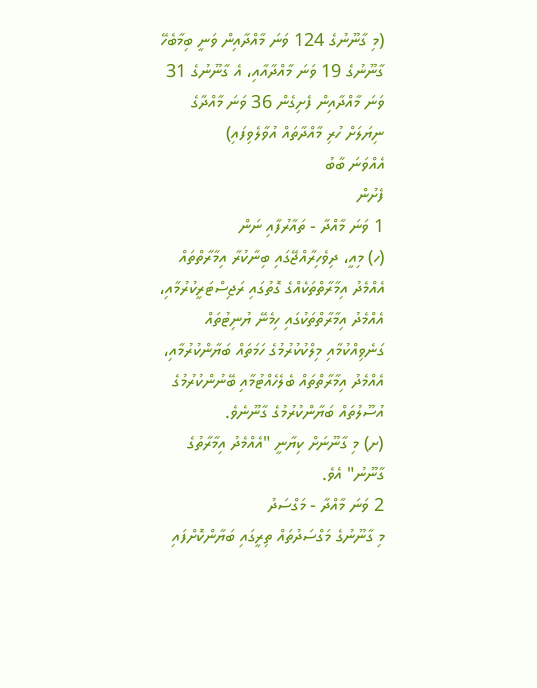(މި ގާނޫނުގެ 124 ވަނަ މާއްދާއިން ވަނީ ބިމާބެހޭ ގާނޫނުގެ 19 ވަނަ މާއްދާއާއި، އެ ގާނޫނުގެ 31 ވަނަ މާއްދާއިން ފެށިގެން 36 ވަނަ މާއްދާގެ ނިޔަލަށް ހުރި މާއްދާތައް އުވާލެވިފައި)
އެއްވަނަ ބާބު
ފެށުން
1 ވަނަ މާއްދާ - ތައާރުފާއި ނަން
(ހ) މިއީ، ދިވެހިރާއްޖޭގައި ބިނާކުރާ އިމާރާތްތައް އެއްމެދު އިމާރާތްތަކެއްގެ ގޮތުގައި ރަޖިސްޓަރީކުރުމާއި، އެއްމެދު އިމާރާތްތަކުގައި ހިމެނޭ ޔުނިޓުތައް ގަނެވިއްކުމާއި މިލްކުކުރުމުގެ ހަމަތައް ބަޔާންކުރުމާއި، އެއްމެދު އިމާރާތްތައް ބެލެހެއްޓުމާއި ބޭނުންކުރުމުގެ އުސޫލުތައް ބަޔާންކުރުމުގެ ގާނޫނެވެ.
(ށ) މި ގާނޫނަށް ކިޔާނީ "އެއްމެދު އިމާރާތުގެ ގާނޫނު" އެވެ.
2 ވަނަ މާއްދާ - މަގްސަދު
މި ގާނޫނުގެ މަގްސަދުތައް ތިރީގައި ބަޔާންކޮށްފައި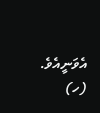އެވަނީއެވެ.
(ހ)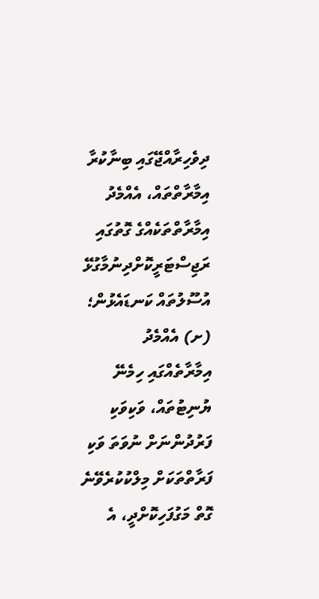ދިވެހިރާއްޖޭގައި ބިނާކުރާ އިމާރާތްތައް، އެއްމެދު އިމާރާތްތަކެއްގެ ގޮތުގައި ރަޖިސްޓަރީކޮށްދިނުމާގުޅޭ އުސޫލުތައް ކަނޑައެޅުން؛
(ށ) އެއްމެދު އިމާރާތެއްގައި ހިމެނޭ ޔުނިޓުތައް، ވަކިވަކި ފަރުދުންނަށް ނުވަތަ ވަކި ފަރާތްތަކަށް މިލްކުކުރެވޭނެ ގޮތް މަގުފަހިކޮށްދީ، އެ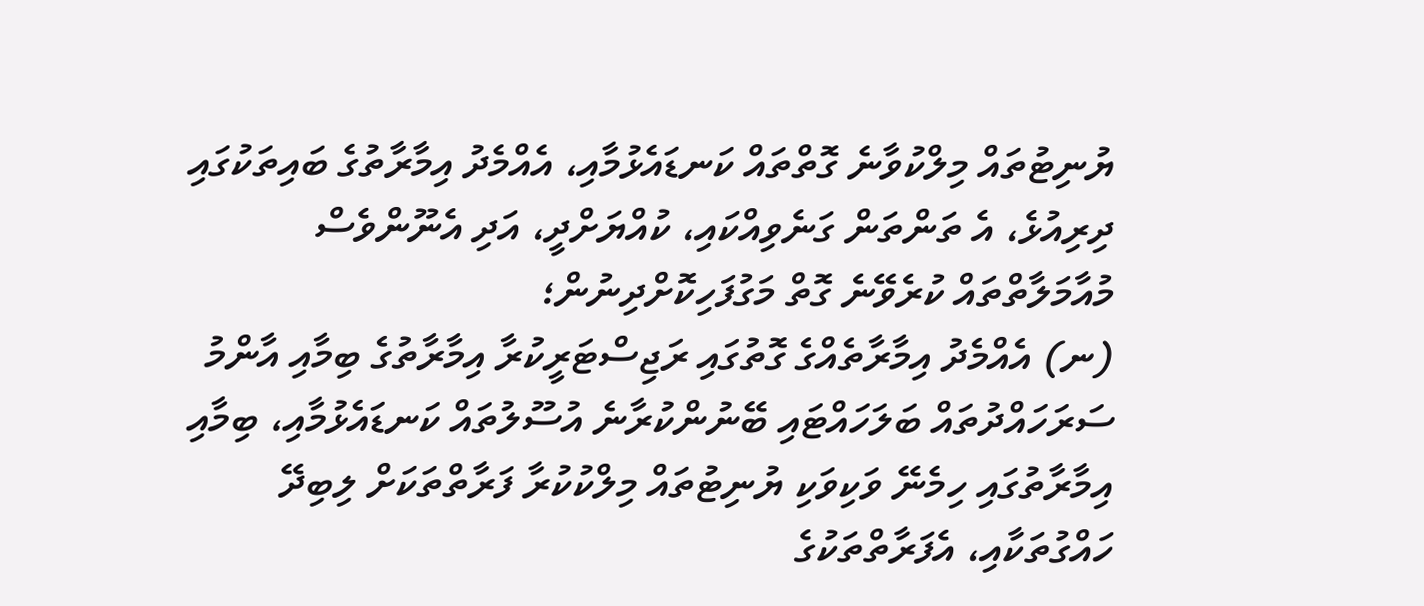ޔުނިޓުތައް މިލްކުވާނެ ގޮތްތައް ކަނޑައެޅުމާއި، އެއްމެދު އިމާރާތުގެ ބައިތަކުގައި ދިރިއުޅެ، އެ ތަންތަން ގަނެވިއްކައި، ކުއްޔަށްދީ، އަދި އެނޫންވެސް މުއާމަލާތްތައް ކުރެވޭނެ ގޮތް މަގުފަހިކޮށްދިނުން؛
(ނ) އެއްމެދު އިމާރާތެއްގެ ގޮތުގައި ރަޖިސްޓަރީކުރާ އިމާރާތުގެ ބިމާއި އާންމު ސަރަހައްދުތައް ބަލަހައްޓައި ބޭނުންކުރާނެ އުސޫލުތައް ކަނޑައެޅުމާއި، ބިމާއި އިމާރާތުގައި ހިމެނޭ ވަކިވަކި ޔުނިޓުތައް މިލްކުކުރާ ފަރާތްތަކަށް ލިބިދޭ ހައްގުތަކާއި، އެފަރާތްތަކުގެ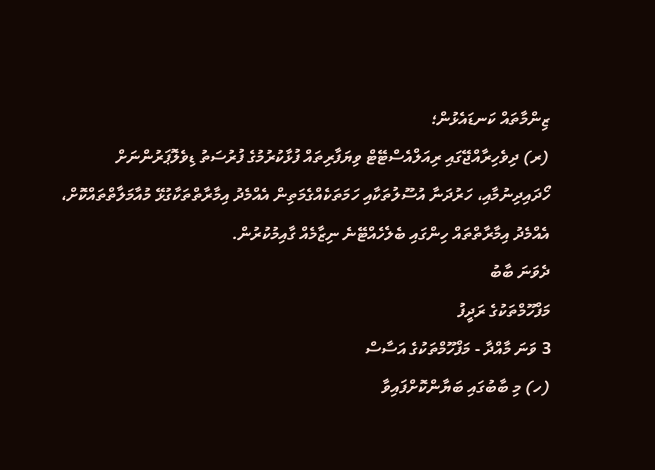ޒިންމާތައް ކަނޑައެޅުން؛
(ރ) ދިވެހިރާއްޖޭގައި ރިއަލްއެސްޓޭޓް ވިޔަފާރިތައް ފުޅާކުރުމުގެ ފުރުސަތު ޑިވެލޮޕަރުންނަށް ހޯދައިދިނުމާއި، ހަރުދަނާ އުސޫލުތަކާއި ހަމަތަކެއްގެމަތިން އެއްމެދު އިމާރާތްތަކާގުޅޭ މުއާމަލާތްތައްކޮށް، އެއްމެދު އިމާރާތްތައް ހިންގައި ބެލެހެއްޓޭނެ ނިޒާމެއް ގާއިމުކުރުން.
ދެވަނަ ބާބު
މަފްހޫމްތަކުގެ ރަދީފު
3 ވަނަ މާއްދާ - މަފްހޫމްތަކުގެ އަސާސް
(ހ) މި ބާބުގައި ބަޔާންކޮށްފައިވާ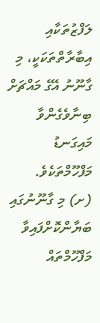ލަފްޒުތަކާއި އިބާރާތްތަކަކީ، މި ގާނޫނު އޭގެ މައްޗަށް ބިނާވެގެންވާ މައިގަނޑު މަފްހޫމްތަކެވެ.
(ށ) މި ގާނޫނުގައި ބަޔާންކޮށްފައިވާ މަފްހޫމްތައް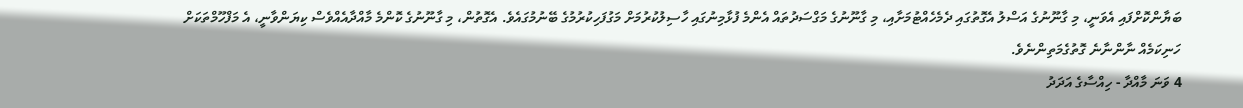ބަޔާންކޮށްފައި އެވަނީ، މި ގާނޫނުގެ އަސްލު އެގޮތުގައި ދެމެހެއްޓުމަށާއި، މި ގާނޫނުގެ މަގްސަދުތައް އެންމެ ފުޅާމިނުގައި ހާސިލުކުރުމަށް މަގުފަހިކުރުމުގެ ބޭނުމުގައެވެ. އެގޮތުން، މި ގާނޫނުގެ ކޮންމެ މާއްދާއެއްވެސް ކިޔަންވާނީ، އެ މަފްހޫމްތަކަށް ހަނިކަމެއް ނާންނާނެ ގޮތުގެމަތިންނެވެ.
4 ވަނަ މާއްދާ - ހިއްސާގެ އަދަދު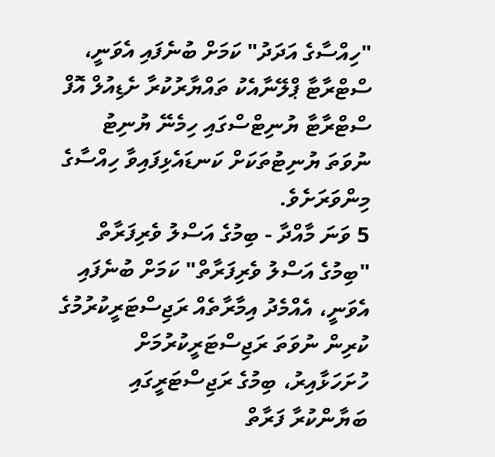"ހިއްސާގެ އަދަދު" ކަމަށް ބުނެފައި އެވަނީ، ސްޓްރާޓާ ޕްލޭނާއެކު ތައްޔާރުކުރާ ށެޑިއުލް އޮފް ސްޓްރާޓާ ޔުނިޓްސްގައި ހިމެނޭ ޔުނިޓު ނުވަތަ ޔުނިޓުތަކަށް ކަނޑައެޅިފައިވާ ހިއްސާގެ މިންވަރަށެވެ.
5 ވަނަ މާއްދާ - ބިމުގެ އަސްލު ވެރިފަރާތް
"ބިމުގެ އަސްލު ވެރިފަރާތް" ކަމަށް ބުނެފައި އެވަނީ، އެއްމެދު އިމާރާތެއް ރަޖިސްޓަރީކުރުމުގެ ކުރިން ނުވަތަ ރަޖިސްޓަރީކުރުމަށް ހުށަހަޅާއިރު، ބިމުގެ ރަޖިސްޓަރީގައި ބަޔާންކުރާ ފަރާތް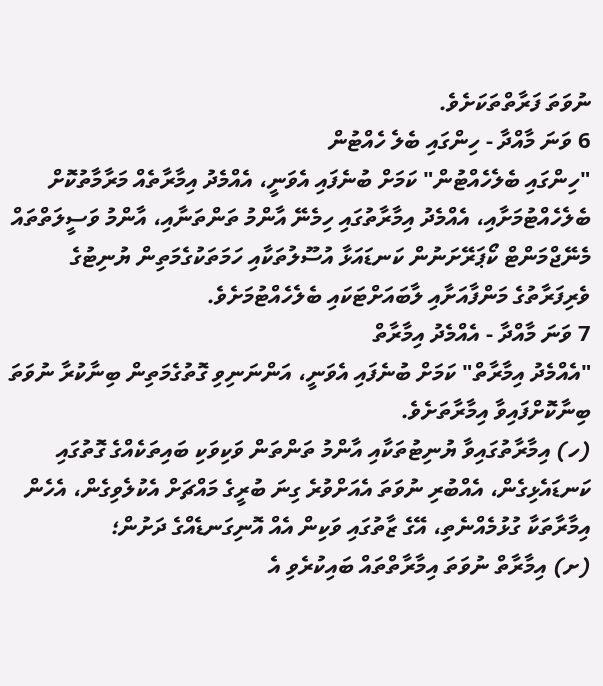ނުވަތަ ފަރާތްތަކަށެވެ.
6 ވަނަ މާއްދާ - ހިންގައި ބެލެ ހެއްޓުން
"ހިންގައި ބެލެހެއްޓުން" ކަމަށް ބުނެފައި އެވަނީ، އެއްމެދު އިމާރާތެއް މަރާމާތުކޮށް ބެލެހެއްޓުމަށާއި، އެއްމެދު އިމާރާތުގައި ހިމެނޭ އާންމު ތަންތަނާއި، އާންމު ވަސީލަތްތައް މެނޭޖްމަންޓް ކޯޕަރޭށަނުން ކަނޑައަޅާ އުސޫލުތަކާއި ހަމަތަކުގެމަތިން ޔުނިޓުގެ ވެރިފަރާތުގެ މަންފާއަށާއި ލާބައަށްޓަކައި ބެލެހެއްޓުމަށެވެ.
7 ވަނަ މާއްދާ - އެއްމެދު އިމާރާތް
"އެއްމެދު އިމާރާތް" ކަމަށް ބުނެފައި އެވަނީ، އަންނަނިވި ގޮތުގެމަތިން ބިނާކުރާ ނުވަތަ ބިނާކޮށްފައިވާ އިމާރާތަށެވެ.
(ހ) އިމާރާތުގައިވާ ޔުނިޓުތަކާއި އާންމު ތަންތަން ވަކިވަކި ބައިތަކެއްގެ ގޮތުގައި ކަނޑައެޅިގެން، އެއްބުރި ނުވަތަ އެއަށްވުރެ ގިނަ ބުރީގެ މައްޗަށް އެކުލެވިގެން، އެހެން އިމާރާތަކާ ގުޅުމެއްނެތި، އޭގެ ޒާތުގައި ވަކިން އެއް އޮނިގަނޑެއްގެ ދަށުން؛
(ށ) އިމާރާތް ނުވަތަ އިމާރާތްތައް ބައިކުރެވި އެ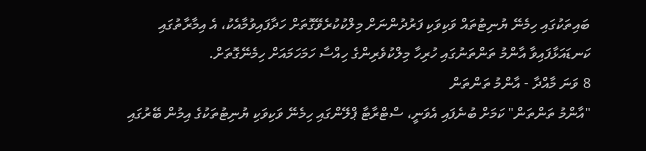ބައިތަކުގައި ހިމެނޭ ޔުނިޓުތައް ވަކިވަކި ފަރުދުންނަށް މިލްކުކުރެވޭގޮތަށް ހަދާފައިވުމާއެކު، އެ އިމާރާތުގައި ކަނޑައަޅާފައިވާ އާންމު ތަންތަނުގައި ހުރިހާ މިލްކުވެރިންގެ ހިއްސާ ހަމަހަމައަށް ހިމެނޭގޮތަށް.
8 ވަނަ މާއްދާ - އާންމު ތަންތަން
"އާންމު ތަންތަން" ކަމަށް ބުނެފައި އެވަނީ، ސްޓްރާޓާ ޕްލޭންގައި ހިމެނޭ ވަކިވަކި ޔުނިޓުތަކުގެ އިމުން ބޭރުގައި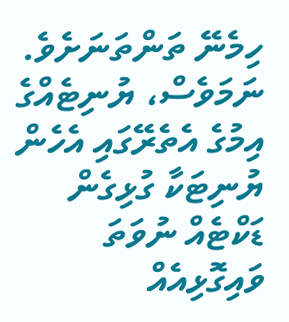ހިމެނޭ ތަންތަނަށެވެ. ނަމަވެސް، ޔުނިޓެއްގެ އިމުގެ އެތެރޭގައި އެހެން ޔުނިޓަކާ ގުޅިގެން ޑަކްޓެއް ނުވަތަ ވައިގޮޅިއެއް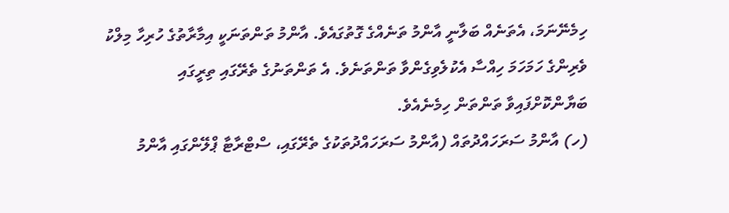ހިމެނޭނަމަ، އެތަނެއް ބަލާނީ އާންމު ތަނެއްގެ ގޮތުގައެވެ. އާންމު ތަންތަނަކީ އިމާރާތުގެ ހުރިހާ މިލްކު ވެރިންގެ ހަމަހަމަ ހިއްސާ އެކުލެވިގެންވާ ތަންތަނެވެ. އެ ތަންތަނުގެ ތެރޭގައި ތިރީގައި ބަޔާންކޮށްފައިވާ ތަންތަން ހިމެނެއެވެ.
(ހ) އާންމު ސަރަހައްދުތައް (އާންމު ސަރަހައްދުތަކުގެ ތެރޭގައި، ސްޓްރާޓާ ޕްލޭންގައި އާންމު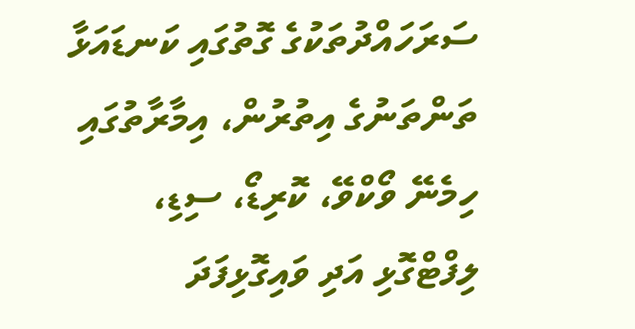ސަރަހައްދުތަކުގެ ގޮތުގައި ކަނޑައަޅާ ތަންތަނުގެ އިތުރުން، އިމާރާތުގައި ހިމެނޭ ވޯކްވޭ، ކޮރިޑޯ، ސިޑި، ލިފްޓްގޮޅި އަދި ވައިގޮޅިފަދަ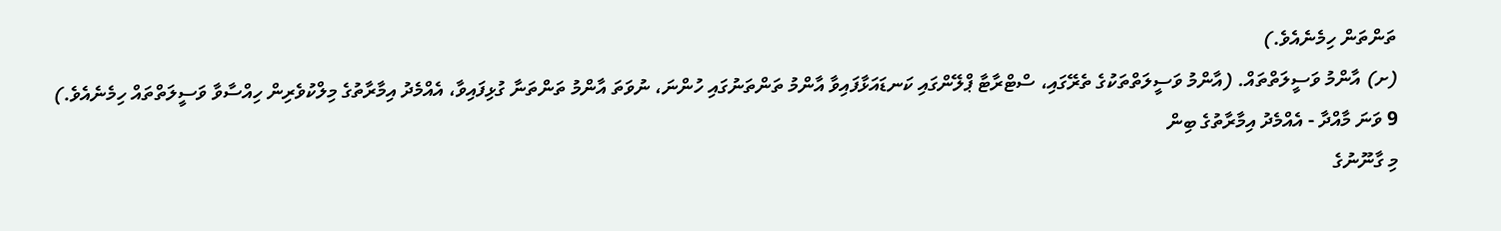ތަންތަން ހިމެނެއެވެ.)
(ށ) އާންމު ވަސީލަތްތައް. (އާންމު ވަސީލަތްތަކުގެ ތެރޭގައި، ސްޓްރާޓާ ޕްލޭންގައި ކަނޑައަޅާފައިވާ އާންމު ތަންތަނުގައި ހުންނަ، ނުވަތަ އާންމު ތަންތަނާ ގުޅިފައިވާ، އެއްމެދު އިމާރާތުގެ މިލްކުވެރިން ހިއްސާވާ ވަސީލަތްތައް ހިމެނެއެވެ.)
9 ވަނަ މާއްދާ - އެއްމެދު އިމާރާތުގެ ބިން
މި ގާނޫނުގެ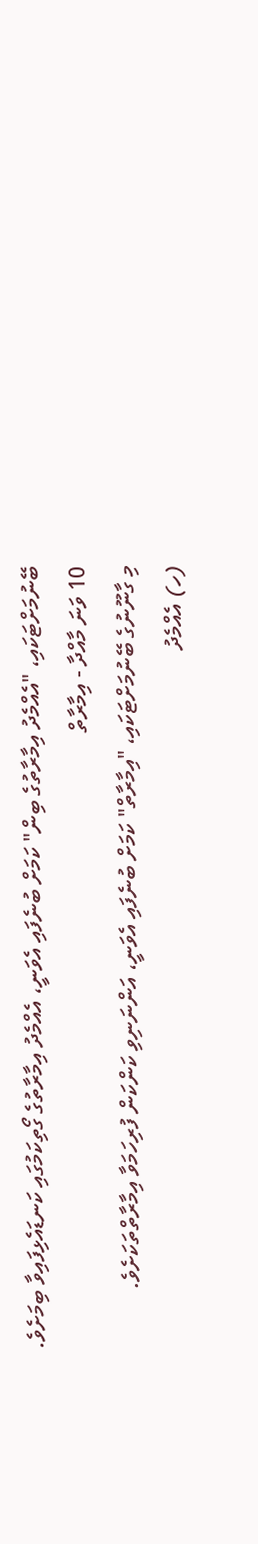ބޭނުމަށްޓަކައި، "އެއްމެދު އިމާރާތުގެ ބިން" ކަމަށް ބުނެފައި އެވަނީ، އެއްމެދު އިމާރާތުގެ ގޯތިކަމުގައި ކަނޑައެޅިފައިވާ ބިމަށެވެ.
10 ވަނަ މާއްދާ - އިމާރާތް
މި ގާނޫނުގެ ބޭނުމަށްޓަކައި، "އިމާރާތް" ކަމަށް ބުނެފައި އެވަނީ، އަންނަނިވި ކަންކަން ފުރިހަމަވާ އިމާރާތްތަކަށެވެ.
(ހ) އެއްމެދު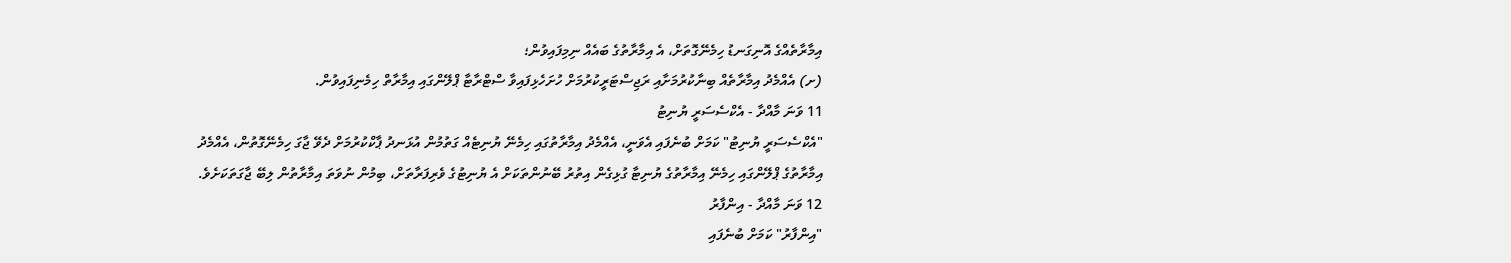އިމާރާތެއްގެ އޮނިގަނޑު ހިމެނޭގޮތަށް، އެ އިމާރާތުގެ ބައެއް ނިމިފައިވުން؛
(ށ) އެއްމެދު އިމާރާތެއް ބިނާކުރުމަށާއި ރަޖިސްޓަރީކުރުމަށް ހުށަހެޅިފައިވާ ސްޓްރާޓާ ޕްލޭންގައި އިމާރާތް ހިމެނިފައިވުން.
11 ވަނަ މާއްދާ - އެކްސެސަރީ ޔުނިޓު
"އެކްސެސަރީ ޔުނިޓު" ކަމަށް ބުނެފައި އެވަނީ، އެއްމެދު އިމާރާތުގައި ހިމެނޭ ޔުނިޓެއް ގަތުމުން އުޅަނދު ޕާކްކުރުމަށް ދެވޭ ޖާގަ ހިމެނޭގޮތުން، އެއްމެދު އިމާރާތުގެ ޕްލޭންގައި ހިމެނޭ އިމާރާތުގެ ޔުނިޓާ ގުޅިގެން އިތުރު ބޭނުންތަކަށް އެ ޔުނިޓުގެ ވެރިފަރާތަށް، ބިމުން ނުވަތަ އިމާރާތުން ލިބޭ ޖާގަތަކަށެވެ.
12 ވަނަ މާއްދާ - އިންފާރު
"އިންފާރު" ކަމަށް ބުނެފައި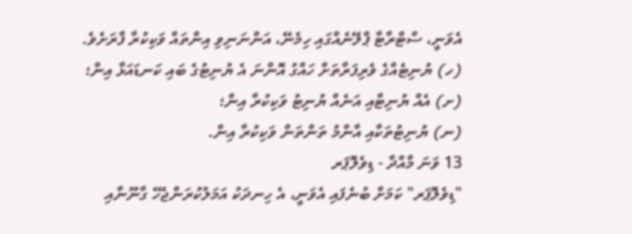އެވަނީ، ސްޓްރާޓާ ޕްލޭނެއްގައި ހިމެނޭ، އަންނަނިވި އިންތައް ވަކިކުރާ ފާރަށެވެ.
(ހ) ޔުނިޓެއްގެ ވެރިފަރާތަށް ހައްގު އޮންނަ އެ ޔުނިޓުގެ ބައި ކަނޑައަޅާ އިން؛
(ށ) އެއް ޔުނިޓާއި އަނެއް ޔުނިޓު ވަކިކުރާ އިން؛
(ނ) ޔުނިޓުތަކާއި އާންމު ތަންތަން ވަކިކުރާ އިން.
13 ވަނަ މާއްދާ - ޑިވެލޮޕަރ
"ޑިވެލޮޕަރ" ކަމަށް ބުނެފައި އެވަނީ، އެ ހިނދަކު އަމަލުކުރަންޖެހޭ ގާނޫނާއި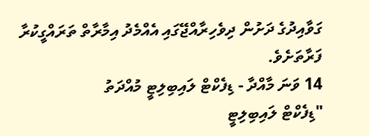ގަވާއިދުގެ ދަށުން ދިވެހިރާއްޖޭގައި އެއްމެދު އިމާރާތް ތަރައްގީކުރާ ފަރާތަށެވެ.
14 ވަނަ މާއްދާ - ޑިފެކްޓް ލައިބިލިޓީ މުއްދަތު
"ޑިފެކްޓް ލައިބިލިޓީ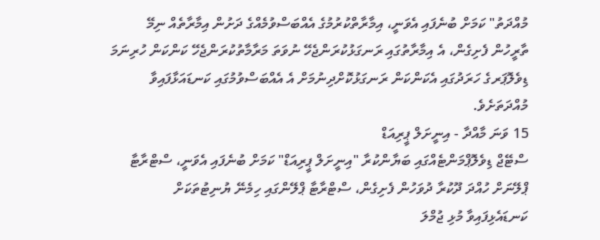މުއްދަތު" ކަމަށް ބުނެފައި އެވަނީ، އިމާރާތްކުރުމުގެ އެއްބަސްވުމެއްގެ ދަށުން އިމާރާތެއް ނިމޭ ތާރީހުން ފެށިގެން، އެ އިމާރާތުގައި ރަނގަޅުކުރަންޖެހޭ ނުވަތަ މަރާމާތުކުރަންޖެހޭ ކަންކަން ހުރިނަމަ ޑިވެލޮޕަރގެ ހަރަދުގައި އެކަންކަން ރަނގަޅުކޮށްދިނުމަށް އެ އެއްބަސްވުމުގައި ކަނޑައަޅާފައިވާ މުއްދަތަށެވެ.
15 ވަނަ މާއްދާ - އިނީށަލް ޕީރިއަޑް
ސްޓޭޖް ޑިވެލޮޕްމަންޓެއްގައި ބަޔާންކުރާ "އިނީށަލް ޕީރިއަޑް" ކަމަށް ބުނެފައި އެވަނީ، ސްޓްރާޓާ ޕްލޭނަށް ހުއްދަ ދޫކުރާ ދުވަހުން ފެށިގެން، ސްޓްރާޓާ ޕްލޭންގައި ހިމެނޭ ޔުނިޓުތަކަށް ކަނޑައެޅިފައިވާ މުޅި ޖުމްލަ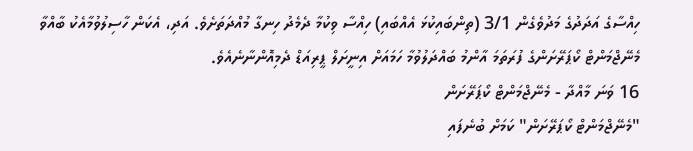ހިއްސާގެ އަދަދުގެ މަދުވެގެން 3/1 (ތިންބައިކުޅަ އެއްބައި) ހިއްސާ ވިކުމާ ދެމެދު ހިނގާ މުއްދަތަށެވެ. އަދި، އެކަން ހާސިލުވުމާއެކު ބާއްވާ މެނޭޖްމަންޓް ކޯޕަރޭށަންގެ ފުރަތަމަ އާންމު ބައްދަލުވުމާ ހަމައަށް އިނީށަލް ޕީރިއަޑް ދެމިއޮންނާނެއެވެ.
16 ވަނަ މާއްދާ - މެނޭޖްމަންޓް ކޯޕަރޭށަން
"މެނޭޖްމަންޓް ކޯޕަރޭށަން" ކަމަށް ބުނެފައި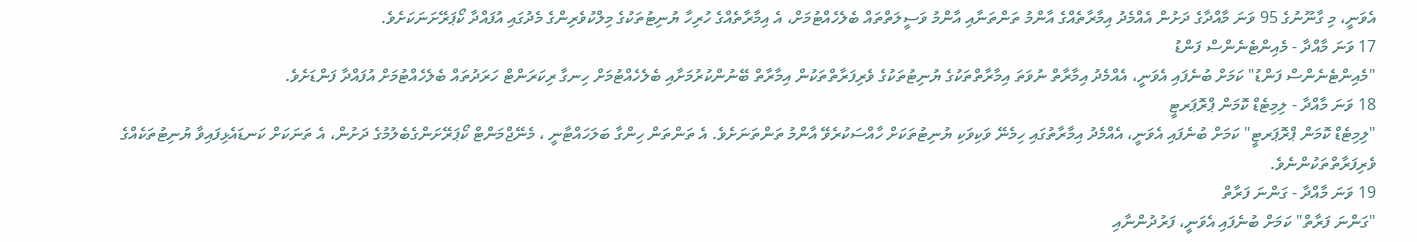އެވަނީ، މި ގާނޫނުގެ 95 ވަނަ މާއްދާގެ ދަށުން އެއްމެދު އިމާރާތެއްގެ އާންމު ތަންތަނާއި އާންމު ވަސީލަތްތައް ބެލެހެއްޓުމަށް، އެ އިމާރާތެއްގެ ހުރިހާ ޔުނިޓުތަކުގެ މިލްކުވެރިންގެ މެދުގައި އުފައްދާ ކޯޕަރޭށަނަކަށެވެ.
17 ވަނަ މާއްދާ - މެއިންޓެނެންސް ފަންޑު
"މެއިންޓެނެންސް ފަންޑު" ކަމަށް ބުނެފައި އެވަނީ، އެއްމެދު އިމާރާތް ނުވަތަ އިމާރާތްތަކުގެ ޔުނިޓުތަކުގެ ވެރިފަރާތްތަކުން އިމާރާތް ބޭނުންކުރުމަށާއި ބެލެހެއްޓުމަށް ހިނގާ ރިކަރަންޓް ހަރަދުތައް ބެލެހެއްޓުމަށް އުފައްދާ ފަންޑަށެވެ.
18 ވަނަ މާއްދާ - ލިމިޓެޑް ކޮމަން ޕްރޮޕަރޓީ
"ލިމިޓެޑް ކޮމަން ޕްރޮޕަރޓީ" ކަމަށް ބުނެފައި އެވަނީ، އެއްމެދު އިމާރާތުގައި ހިމެނޭ ވަކިވަކި ޔުނިޓުތަކަށް ހާއްސަކުރެވޭ އާންމު ތަންތަނަށެވެ. އެ ތަންތަން ހިންގާ ބަލަހައްޓާނީ ، މެނޭޖްމަންޓް ކޯޕަރޭށަންގެބެލުމުގެ ދަށުން، އެ ތަނަކަށް ކަނޑައެޅިފައިވާ ޔުނިޓުތަކެއްގެ ވެރިފަރާތްތަކުންނެވެ.
19 ވަނަ މާއްދާ - ގަންނަ ފަރާތް
"ގަންނަ ފަރާތް" ކަމަށް ބުނެފައި އެވަނީ، ފަރުދުންނާއި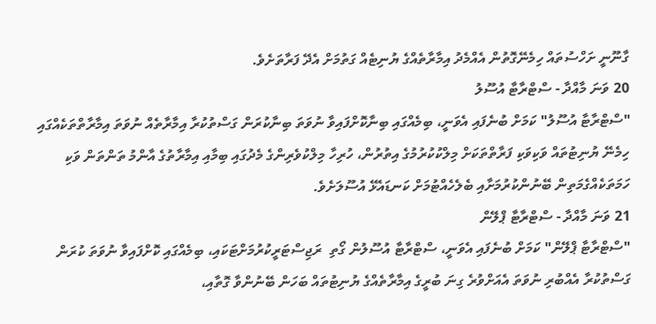ގާނޫނީ ށަހްސުތައް ހިމެނޭގޮތުން އެއްމެދު އިމާރާތެއްގެ ޔުނިޓެއް ގަތުމަށް އެދޭ ފަރާތަށެވެ.
20 ވަނަ މާއްދާ - ސްޓްރާޓާ އުސޫލު
"ސްޓްރާޓާ އުސޫލު" ކަމަށް ބުނެފައި އެވަނީ، ބިމެއްގައި ބިނާކޮށްފައިވާ ނުވަތަ ބިނާކުރަން ގަސްތުކުރާ އިމާރާތެއް ނުވަތަ އިމާރާތްތަކެއްގައި ހިމެނޭ ޔުނިޓުތައް ވަކިވަކި ފަރާތްތަކަށް މިލްކުކުރުމުގެ އިތުރުން، ހުރިހާ މިލްކުވެރިންގެ މެދުގައި ބިމާއި އިމާރާތުގެ އާންމު ތަންތަން ވަކި ހަމަތަކެއްގެމަތިން ބޭނުންކުރުމަށާއި ބެލެހެއްޓުމަށް ކަނޑައެޅޭ އުސޫލަށެވެ.
21 ވަނަ މާއްދާ - ސްޓްރާޓާ ޕްލޭން
"ސްޓްރާޓާ ޕްލޭން" ކަމަށް ބުނެފައި އެވަނީ، ސްޓްރާޓާ އުސޫލުން ގޯތި  ރަޖިސްޓަރީކުރުމަށްޓަކައި، ބިމެއްގައި ކޮށްފައިވާ ނުވަތަ ކުރަން ގަސްތުކުރާ އެއްބުރި ނުވަތަ އެއަށްވުރެ ގިނަ ބުރީގެ އިމާރާތެއްގެ ޔުނިޓުތައް ބަހަން ބޭނުންވާ ގޮތާއި،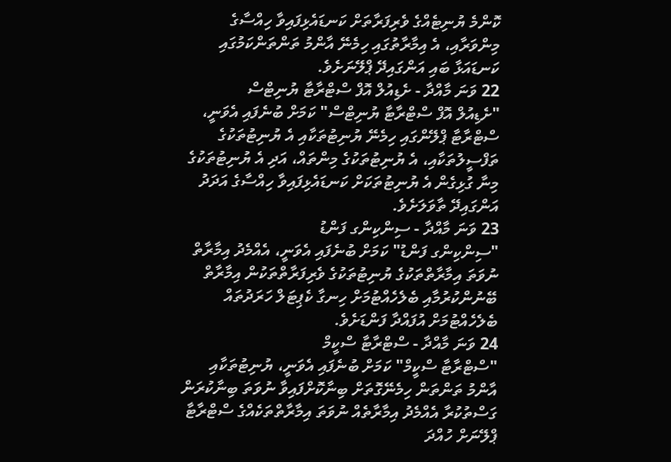ކޮންމެ ޔުނިޓެއްގެ ވެރިފަރާތަށް ކަނޑައެޅިފައިވާ ހިއްސާގެ މިންވަރާއި، އެ އިމާރާތުގައި ހިމެނޭ އާންމު ތަންތަންކަމުގައި ކަނޑައަޅާ ބައި އަންގައިދޭ ޕްލޭނަށެވެ.
22 ވަނަ މާއްދާ - ށެޑިއުލް އޮފް ސްޓްރާޓާ ޔުނިޓްސް
"ށެޑިއުލް އޮފް ސްޓްރާޓާ ޔުނިޓްސް" ކަމަށް ބުނެފައި އެވަނީ، ސްޓްރާޓާ ޕްލޭންގައި ހިމެނޭ ޔުނިޓުތަކާއި އެ ޔުނިޓުތަކުގެ ތަފްސީލުތަކާއި، އެ ޔުނިޓުތަކުގެ މިންތައް، އަދި އެ ޔުނިޓުތަކުގެ މިނާ ގުޅިގެން އެ ޔުނިޓުތަކަށް ކަނޑައެޅިފައިވާ ހިއްސާގެ އަދަދު އަންގައިދޭ ތާވަލަށެވެ.
23 ވަނަ މާއްދާ - ސިންކިންގ ފަންޑު
"ސިންކިންގ ފަންޑު" ކަމަށް ބުނެފައި އެވަނީ، އެއްމެދު އިމާރާތް ނުވަތަ އިމާރާތްތަކުގެ ޔުނިޓުތަކުގެ ވެރިފަރާތްތަކުން އިމާރާތް ބޭނުންކުރުމާއި ބެލެހެއްޓުމަށް ހިނގާ ކެޕިޓަލް ހަރަދުތައް ބެލެހެއްޓުމަށް އުފައްދާ ފަންޑަށެވެ.
24 ވަނަ މާއްދާ - ސްޓްރާޓާ ސްކީމް
"ސްޓްރާޓާ ސްކީމް" ކަމަށް ބުނެފައި އެވަނީ، ޔުނިޓުތަކާއި އާންމު ތަންތަން ހިމެނޭގޮތަށް ބިނާކޮށްފައިވާ ނުވަތަ ބިނާކުރަން ގަސްތުކުރާ އެއްމެދު އިމާރާތެއް ނުވަތަ އިމާރާތްތަކެއްގެ ސްޓްރާޓާ ޕްލޭނަށް ހުއްދަ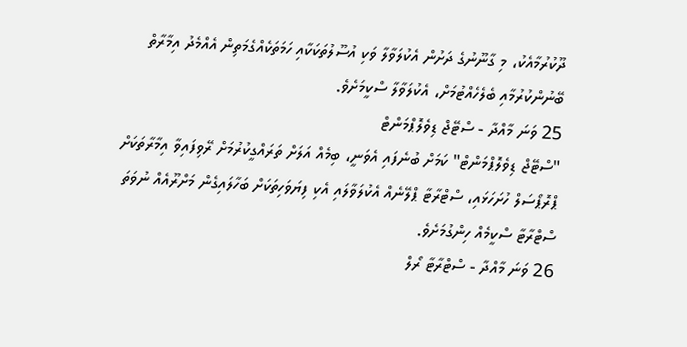ދޫކުރުމާއެކު، މި ގާނޫނުގެ ދަށުން އެކުލަވާލާ ވަކި އުސޫލުތަކަކާއި ހަމަތަކެއްގެމަތިން އެއްމެދު އިމާރާތް ބޭނުންކުރުމާއި ބެލެހެއްޓުމަށް، އެކުލަވާލާ ސްކީމަށެވެ.
25 ވަނަ މާއްދާ - ސްޓޭޖް ޑިވެލޮޕްމަންޓް
"ސްޓޭޖް ޑިވެލޮޕްމަންޓް" ކަމަށް ބުނެފައި އެވަނީ، ބިމެއް އަލަށް ތަރައްގީކުރުމަށް ރޭވިފައިވާ އިމާރާތަކަށް ޕްރޮޕޯސަލް ހުށަހަޅައި، ސްޓްރާޓާ ޕްލޭނެއް އެކުލަވާލައި އެކި ފިޔަވަހިތަކަށް ބަހާލައިގެން މަށްރޫއެއް ނުވަތަ ސްޓްރާޓާ ސްކީމެއް ހިންގުމަށެވެ.
26 ވަނަ މާއްދާ - ސްޓްރާޓާ ރޯލް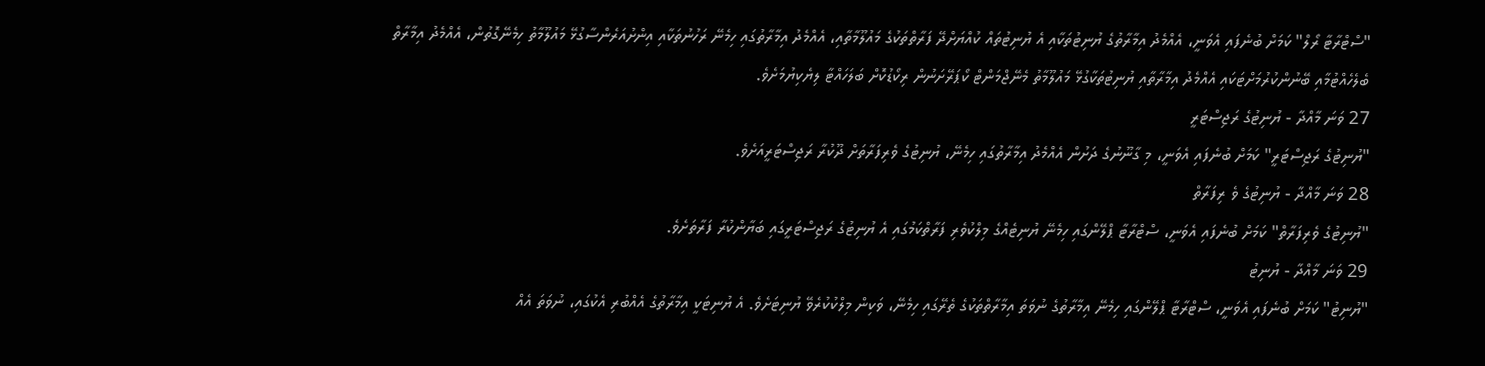"ސްޓްރާޓާ ރޯލް" ކަމަށް ބުނެފައި އެވަނީ، އެއްމެދު އިމާރާތުގެ ޔުނިޓުތަކާއި އެ ޔުނިޓުތައް ކުއްޔަށްދޭ ފަރާތްތަކުގެ މައުލޫމާތާއި، އެއްމެދު އިމާރާތުގައި ހިމެނޭ ރަހުނުތަކާއި އިންށުއަރެންސާގުޅޭ މައުލޫމާތު ހިމެނޭގޮތުން، އެއްމެދު އިމާރާތް ބެލެހެއްޓުމާއި ބޭނުންކުރުމަށްޓަކައި އެއްމެދު އިމާރާތާއި ޔުނިޓުތަކާގުޅޭ މައުލޫމާތު މެނޭޖްމަންޓް ކޯޕަރޭށަނުން ރިކޯޑުކޮށް ބަލަހައްޓާ ލިޔެކިޔުމަށެވެ.
27 ވަނަ މާއްދާ - ޔުނިޓުގެ ރަޖިސްޓަރީ
"ޔުނިޓުގެ ރަޖިސްޓަރީ" ކަމަށް ބުނެފައި އެވަނީ، މި ގާނޫނުގެ ދަށުން އެއްމެދު އިމާރާތުގައި ހިމެނޭ، ޔުނިޓުގެ ވެރިފަރާތަށް ދޫކުރާ ރަޖިސްޓަރީއަށެވެ.
28 ވަނަ މާއްދާ - ޔުނިޓުގެ ވެ ރިފަރާތް
"ޔުނިޓުގެ ވެރިފަރާތް" ކަމަށް ބުނެފައި އެވަނީ، ސްޓްރާޓާ ޕްލޭންގައި ހިމެނޭ ޔުނިޓެއްގެ މިލްކުވެރި ފަރާތްކަމުގައި އެ ޔުނިޓުގެ ރަޖިސްޓަރީގައި ބަޔާންކުރާ ފަރާތަށެވެ.
29 ވަނަ މާއްދާ - ޔުނިޓު
"ޔުނިޓު" ކަމަށް ބުނެފައި އެވަނީ، ސްޓްރާޓާ ޕްލޭންގައި ހިމެނޭ އިމާރާތުގެ ނުވަތަ އިމާރާތްތަކުގެ ތެރޭގައި ހިމެނޭ، ވަކިން މިލްކުކުރެވޭ ޔުނިޓަށެވެ. އެ ޔުނިޓަކީ އިމާރާތުގެ އެއްބުރި އެކުގައި، ނުވަތަ އެއް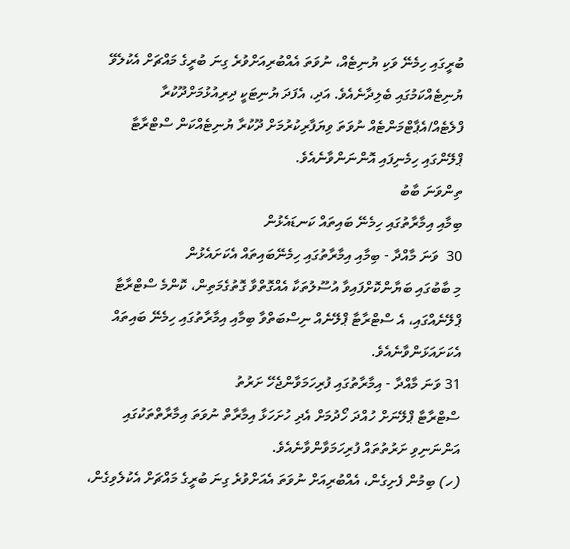ބުރީގައި ހިމެނޭ ވަކި ޔުނިޓެއް، ނުވަތަ އެއްބުރިއަށްވުރެ ގިނަ ބުރީގެ މައްޗަށް އެކުލެވޭ ޔުނިޓެއްކަމުގައި ބެލިދާނެއެވެ. އަދި، އެފަދަ ޔުނިޓަކީ ދިރިއުޅުމަށްދޫކުރާ ފްލެޓެއް/އެޕާޓްމަންޓެއް ނުވަތަ ވިޔަފާރިކުރުމަށް ދޫކުރާ ޔުނިޓެއްކަން ސްޓްރާޓާ ޕްލޭންގައި ހިމެނިފައި އޮންނަންވާނެއެވެ.
ތިންވަނަ ބާބު
ބިމާއި އިމާރާތުގައި ހިމެނޭ ބައިތައް ކަނޑައެޅުން
30  ވަނަ މާއްދާ - ބިމާއި އިމާރާތުގައި ހިމެނޭބައިތައް އެކަށައެޅުން
މި ބާބުގައި ބަޔާންކޮށްފައިވާ އުސޫލުތަކާ އެއްގޮތްވާ ގޮތުގެމަތިން، ކޮންމެ ސްޓްރާޓާ ޕްލޭނެއްގައި، އެ ސްޓްރާޓާ ޕްލޭނެއް ނިސްބަތްވާ ބިމާއި އިމާރާތުގައި ހިމެނޭ ބައިތައް އެކަށައަޅަންވާނެއެވެ.
31 ވަނަ މާއްދާ - އިމާރާތުގައި ފުރިހަމަވާންޖެހޭ ށަރުތު
ސްޓްރާޓާ ޕްލޭނަށް ހުއްދަ ހޯދުމަށް އެދި ހުށަހަޅާ އިމާރާތް ނުވަތަ އިމާރާތްތަކުގައި އަންނަނިވި ށަރުތުތައް ފުރިހަމަވާންވާނެއެވެ.
(ހ) ބިމުން ފެށިގެން، އެއްބުރިއަށް ނުވަތަ އެއަށްވުރެ ގިނަ ބުރީގެ މައްޗަށް އެކުލެވިގެން،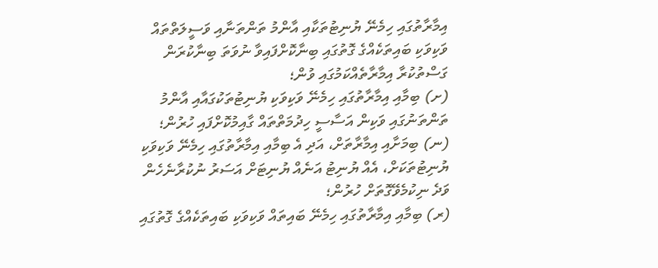އިމާރާތުގައި ހިމެނޭ ޔުނިޓުތަކާއި އާންމު ތަންތަނާއި ވަސީލަތްތައް ވަކިވަކި ބައިތަކެއްގެ ގޮތުގައި ބިނާކޮށްފައިވާ ނުވަތަ ބިނާކުރަން ގަސްތުކުރާ އިމާރާތެއްކަމުގައި ވުން؛
(ށ) ބިމާއި އިމާރާތުގައި ހިމެނޭ ވަކިވަކި ޔުނިޓުތަކުގައާއި އާންމު ތަންތަނުގައި ވަކިން އަސާސީ ހިދުމަތްތައް ގާއިމުކޮށްފައި ހުރުން؛
(ނ) ބިމަށާއި އިމާރާތަށް، އަދި އެ ބިމާއި އިމާރާތުގައި ހިމެނޭ ވަކިވަކި ޔުނިޓުތަކަށް، އެއް ޔުނިޓު އަނެއް ޔުނިޓަށް އަސަރު ނުކުރާނެހެން ވަދެ ނިކުމެވޭގޮތަށް ހުރުން؛
(ރ) ބިމާއި އިމާރާތުގައި ހިމެނޭ ބައިތައް ވަކިވަކި ބައިތަކެއްގެ ގޮތުގައި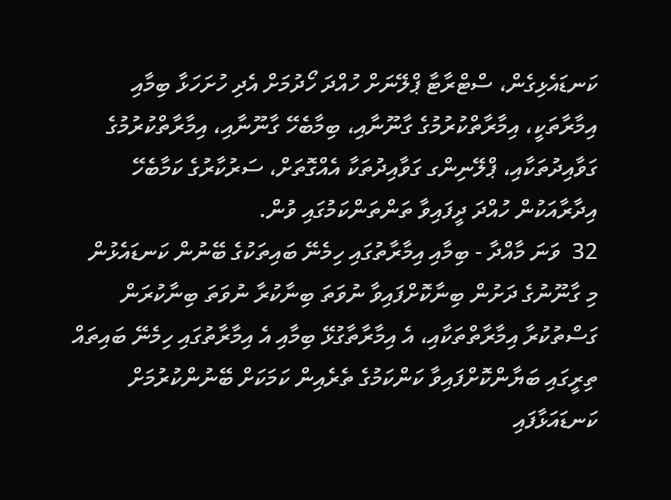ކަނޑައެޅިގެން، ސްޓްރާޓާ ޕްލޭނަށް ހުއްދަ ހޯދުމަށް އެދި ހުށަހަޅާ ބިމާއި އިމާރާތަކީ، އިމާރާތްކުރުމުގެ ގާނޫނާއި، ބިމާބެހޭ ގާނޫނާއި، އިމާރާތްކުރުމުގެ ގަވާއިދުތަކާއި، ޕްލޭނިންގ ގަވާއިދުތަކާ އެއްގޮތަށް، ސަރުކާރުގެ ކަމާބެހޭ އިދާރާއަކުން ހުއްދަ ދީފައިވާ ތަންތަންކަމުގައި ވުން.
32  ވަނަ މާއްދާ - ބިމާއި އިމާރާތުގައި ހިމެނޭ ބައިތަކުގެ ބޭނުން ކަނޑައެޅުން
މި ގާނޫނުގެ ދަށުން ބިނާކޮށްފައިވާ ނުވަތަ ބިނާކުރާ ނުވަތަ ބިނާކުރަން ގަސްތުކުރާ އިމާރާތްތަކާއި، އެ އިމާރާތާގުޅޭ ބިމާއި އެ އިމާރާތުގައި ހިމެނޭ ބައިތައް ތިރީގައި ބަޔާންކޮށްފައިވާ ކަންކަމުގެ ތެރެއިން ކަމަކަށް ބޭނުންކުރުމަށް ކަނޑައަޅާފައި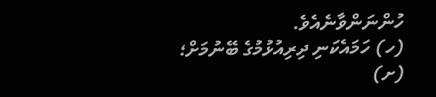ހުންނަންވާނެއެވެ.
(ހ) ހަމައެކަނި ދިރިއުޅުމުގެ ބޭނުމަށް؛
(ށ)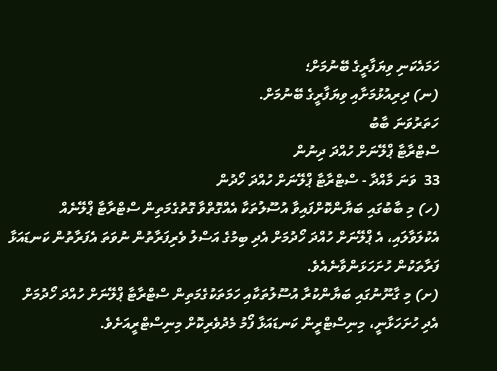ހަމައެކަނި ވިޔަފާރީގެ ބޭނުމަށް؛
(ނ) ދިރިއުޅުމަށާއި ވިޔަފާރީގެ ބޭނުމަށް.
ހަތަރުވަނަ ބާބު
ސްޓްރާޓާ ޕްލޭނަށް ހުއްދަ ދިނުން
33  ވަނަ މާއްދާ - ސްޓްރާޓާ ޕްލޭނަށް ހުއްދަ ހޯދުން
(ހ) މި ބާބުގައި ބަޔާންކޮށްފައިވާ އުސޫލުތަކާ އެއްގޮތްވާ ގޮތުގެމަތިން ސްޓްރާޓާ ޕްލޭނެއް އެކުލަވާލައި، އެ ޕްލޭނަށް ހުއްދަ ހޯދުމަށް އެދި ބިމުގެ އަސްލު ވެރިފަރާތުން ނުވަތަ އެފަރާތުން ކަނޑައަޅާ ފަރާތަކުން ހުށަހަޅަންވާނެއެވެ.
(ށ) މި ގާނޫނުގައި ބަޔާންކުރާ އުސޫލުތަކާއި ހަމަތަކުގެމަތިން ސްޓްރާޓާ ޕްލޭނަށް ހުއްދަ ހޯދުމަށް އެދި ހުށަހަޅާނީ، މިނިސްޓްރީން ކަނޑައަޅާ ފޯމު މެދުވެރިކޮށް މިނިސްޓްރީއަށެވެ.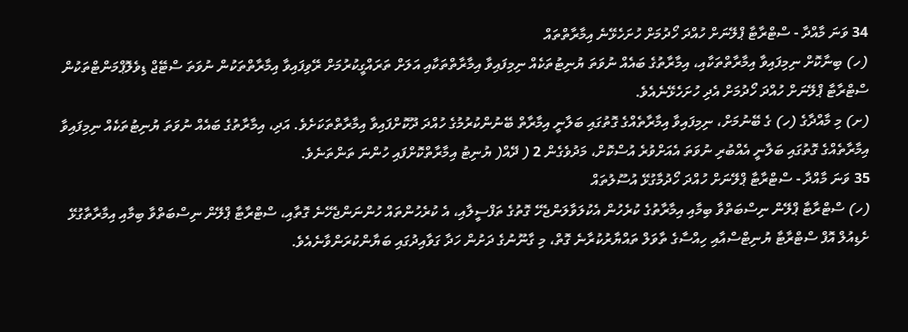34 ވަނަ މާއްދާ - ސްޓްރާޓާ ޕްލޭނަށް ހުއްދަ ހޯދުމަށް ހުށަހެޅޭނެ އިމާރާތްތައް
(ހ) ބިނާކޮށް ނިމިފައިވާ އިމާރާތްތަކާއި، އިމާރާތުގެ ބައެއް ނުވަތަ ޔުނިޓުތަކެއް ނިމިފައިވާ އިމާރާތްތަކާއި އަލަށް ތަރައްގީކުރުމަށް ރޭވިފައިވާ އިމާރާތްތަކުން ނުވަތަ ސްޓޭޖް ޑިވެލޮޕްމަންޓްތަކުން ސްޓްރާޓާ ޕްލޭނަށް ހުއްދަ ހޯދުމަށް އެދި ހުށަހެޅޭނެއެވެ.
(ށ) މި މާއްދާގެ (ހ) ގެ ބޭނުމަށް، ނިމިފައިވާ އިމާރާތެއްގެ ގޮތުގައި ބަލާނީ އިމާރާތް ބޭނުންކުރުމުގެ ހުއްދަ ދޫކޮށްފައިވާ އިމާރާތްތަކަށެވެ. އަދި، އިމާރާތުގެ ބައެއް ނުވަތަ ޔުނިޓުތަކެއް ނިމިފައިވާ އިމާރާތެއްގެ ގޮތުގައި ބަލާނީ އެއްބުރި ނުވަތަ އެއަށްވުރެ އުސްކޮށް، މަދުވެގެން 2 ( ދޭއް( ޔުނިޓު އިމާރާތްކޮށްފައި ހުންނަ ތަންތަނެވެ.
35 ވަނަ މާއްދާ - ސްޓްރާޓާ ޕްލޭނަށް ހުއްދަ ހޯދުމާގުޅޭ އުސޫލުތައް
(ހ) ސްޓްރާޓާ ޕްލޭން ނިސްބަތްވާ ބިމާއި އިމާރާތުގެ ކުރެހުން އެކުލަވާލަންޖެހޭ ގޮތުގެ ތަފްސީލާއި، އެ ކުރެހުންތައް ހުންނަންޖެހޭނެ ގޮތާއި، ސްޓްރާޓާ ޕްލޭން ނިސްބަތްވާ ބިމާއި އިމާރާތާގުޅޭ ށެޑިއުލް އޮފް ސްޓްރާޓާ ޔުނިޓްސްއާއި ހިއްސާގެ ތާވަލް ތައްޔާރުކުރާނެ ގޮތް، މި ގާނޫނުގެ ދަށުން ހަދާ ގަވާއިދުގައި ބަޔާންކުރަންވާނެއެވެ.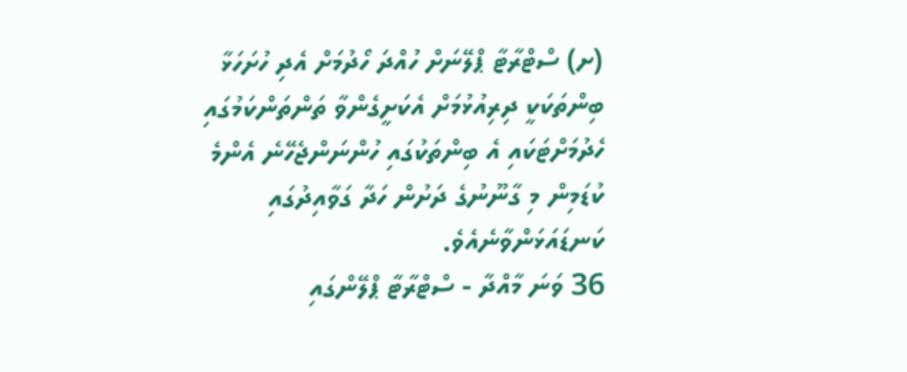(ށ) ސްޓްރާޓާ ޕްލޭނަށް ހުއްދަ ހޯދުމަށް އެދި ހުށަހަޅާ ބިންތަކަކީ ދިރިއުޅުމަށް އެކަށީގެންވާ ތަންތަންކަމުގައި ހެދުމަށްޓަކައި އެ ބިންތަކުގައި ހުންނަންޖެހޭނެ އެންމެ ކުޑަމިން މި ގާނޫނުގެ ދަށުން ހަދާ ގަވާއިދުގައި ކަނޑައަޅަންވާނެއެވެ.
36 ވަނަ މާއްދާ - ސްޓްރާޓާ ޕްލޭންގައި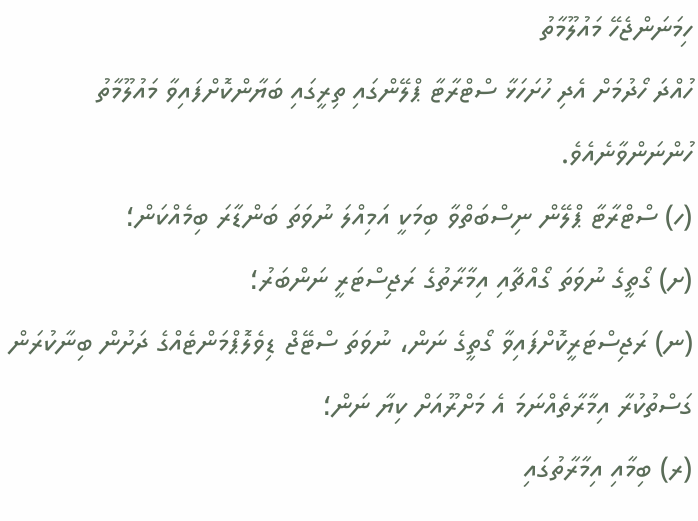ހިމަނަންޖެހޭ މައުލޫމާތު
ހުއްދަ ހޯދުމަށް އެދި ހުށަހަޅާ ސްޓްރާޓާ ޕްލޭންގައި ތިރީގައި ބަޔާންކޮށްފައިވާ މައުލޫމާތު ހުންނަންވާނެއެވެ.
(ހ) ސްޓްރާޓާ ޕްލޭން ނިސްބަތްވާ ބިމަކީ އަމިއްލަ ނުވަތަ ބަންޑާރަ ބިމެއްކަން؛
(ށ) ގޯތީގެ ނުވަތަ ގޯއްޗާއި އިމާރާތުގެ ރަޖިސްޓަރީ ނަންބަރު؛
(ނ) ރަޖިސްޓަރީކޮށްފައިވާ ގޯތީގެ ނަން، ނުވަތަ ސްޓޭޖް ޑިވެލޮޕްމަންޓެއްގެ ދަށުން ބިނާކުރަން ގަސްތުކުރާ އިމާރާތެއްނަމަ އެ މަށްރޫއަށް ކިޔާ ނަން؛
(ރ) ބިމާއި އިމާރާތުގައި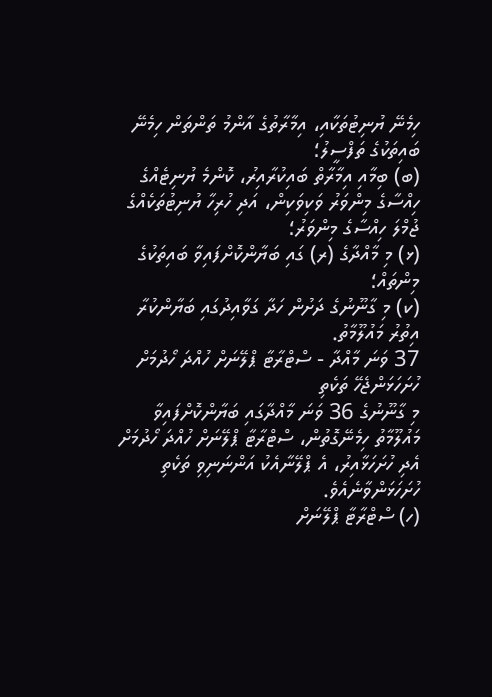ހިމެނޭ ޔުނިޓުތަކާއި، އިމާރާތުގެ އާންމު ތަންތަން ހިމެނޭ ބައިތަކުގެ ތަފްސީލު؛
(ބ) ބިމާއި އިމާރާތް ބައިކުރާއިރު، ކޮންމެ ޔުނިޓެއްގެ ހިއްސާގެ މިންވަރު ވަކިވަކިން، އަދި ހުރިހާ ޔުނިޓުތަކެއްގެ ޖުމްލަ ހިއްސާގެ މިންވަރު؛
(ޅ) މި މާއްދާގެ (ރ) ގައި ބަޔާންކޮށްފައިވާ ބައިތަކުގެ މިންތައް؛
(ކ) މި ގާނޫނުގެ ދަށުން ހަދާ ގަވާއިދުގައި ބަޔާންކުރާ އިތުރު މައުލޫމާތު.
37 ވަނަ މާއްދާ - ސްޓްރާޓާ ޕްލޭނަށް ހުއްދަ ހޯދުމަށް ހުށަހަޅަންޖެހޭ ތަކެތި
މި ގާނޫނުގެ 36 ވަނަ މާއްދާގައި ބަޔާންކޮށްފައިވާ މައުލޫމާތު ހިމެނޭގޮތުން، ސްޓްރާޓާ ޕްލޭނަށް ހުއްދަ ހޯދުމަށް އެދި ހުށަހަޅާއިރު، އެ ޕްލޭނާއެކު އަންނަނިވި ތަކެތި ހުށަހަޅަންވާނެއެވެ.
(ހ) ސްޓްރާޓާ ޕްލޭނަށް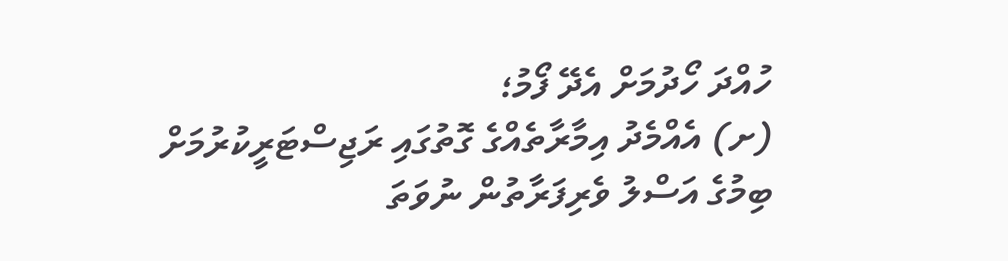ހުއްދަ ހޯދުމަށް އެދޭ ފޯމު؛
(ށ) އެއްމެދު އިމާރާތެއްގެ ގޮތުގައި ރަޖިސްޓަރީކުރުމަށް ބިމުގެ އަސްލު ވެރިފަރާތުން ނުވަތަ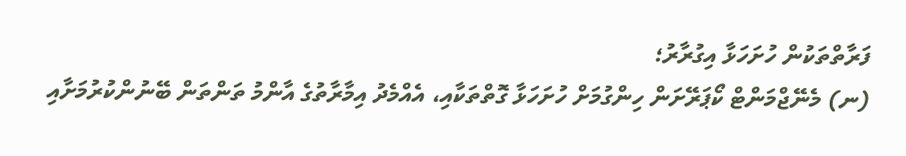ފަރާތްތަކުން ހުށަހަޅާ އިގުރާރު؛
(ނ) މެނޭޖްމަންޓް ކޯޕަރޭށަން ހިންގުމަށް ހުށަހަޅާ ގޮތްތަކާއި، އެއްމެދު އިމާރާތުގެ އާންމު ތަންތަން ބޭނުންކުރުމަށާއި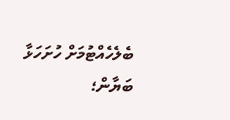ބެލެހެއްޓުމަށް ހުށަހަޅާ ބަޔާން؛